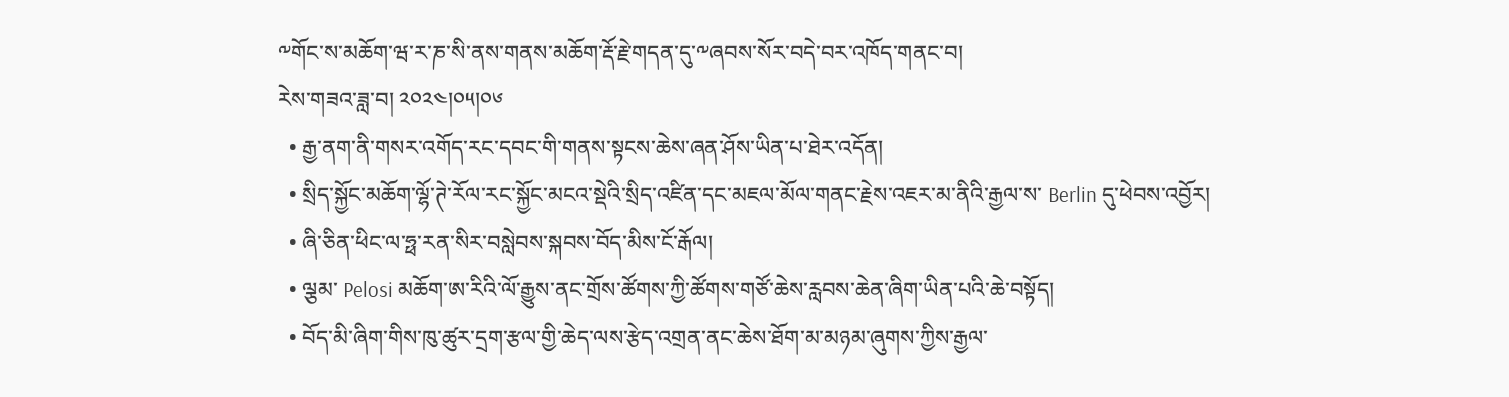༸གོང་ས་མཆོག་ཝ་ར་ཎ་སི་ནས་གནས་མཆོག་རྡོ་རྗེ་གདན་དུ་༸ཞབས་སོར་བདེ་བར་འཁོད་གནང་བ།
རེས་གཟའ་ཟླ་བ། ༢༠༢༤།༠༥།༠༦
  • རྒྱ་ནག་ནི་གསར་འགོད་རང་དབང་གི་གནས་སྟངས་ཆེས་ཞན་ཤོས་ཡིན་པ་ཐེར་འདོན།
  • སྲིད་སྐྱོང་མཆོག་ལྷོ་ཊེ་རོལ་རང་སྐྱོང་མངའ་སྡེའི་སྲིད་འཛིན་དང་མཇལ་མོལ་གནང་རྗེས་འཇར་མ་ནིའི་རྒྱལ་ས་ Berlin དུ་ཕེབས་འབྱོར།
  • ཞི་ཅིན་ཕིང་ལ་ཧྥ་རན་སིར་བསླེབས་སྐབས་བོད་མིས་ངོ་རྒོལ།
  • ལྕམ་ Pelosi མཆོག་ཨ་རིའི་ལོ་རྒྱུས་ནང་གྲོས་ཚོགས་ཀྱི་ཚོགས་གཙོ་ཆེས་རླབས་ཆེན་ཞིག་ཡིན་པའི་ཆེ་བསྟོད།
  • བོད་མི་ཞིག་གིས་ཁུ་ཚུར་དྲག་རྩལ་གྱི་ཆེད་ལས་རྩེད་འགྲན་ནང་ཆེས་ཐོག་མ་མཉམ་ཞུགས་ཀྱིས་རྒྱལ་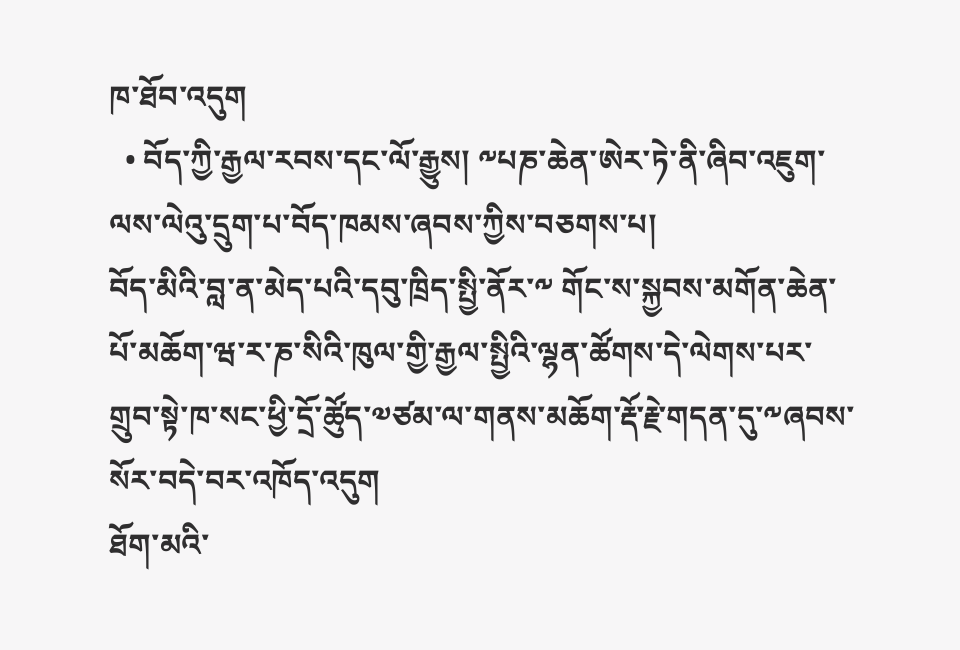ཁ་ཐོབ་འདུག
  • བོད་ཀྱི་རྒྱལ་རབས་དང་ལོ་རྒྱུས། ༸པཎ་ཆེན་ཨེར་ཏེ་ནི་ཞིབ་འཇུག་ལས་ལེའུ་དྲུག་པ་བོད་ཁམས་ཞབས་ཀྱིས་བཅགས་པ།
བོད་མིའི་བླ་ན་མེད་པའི་དབུ་ཁྲིད་སྤྱི་ནོར་༸ གོང་ས་སྐྱབས་མགོན་ཆེན་པོ་མཆོག་ཝ་ར་ཎ་སིའི་ཁུལ་གྱི་རྒྱལ་སྤྱིའི་ལྷན་ཚོགས་དེ་ལེགས་པར་གྲུབ་སྟེ་ཁ་སང་ཕྱི་དྲོ་ཚོུད་༧ཙམ་ལ་གནས་མཆོག་རྡོ་རྗེ་གདན་དུ་༸ཞབས་སོར་བདེ་བར་འཁོད་འདུག
ཐོག་མའི་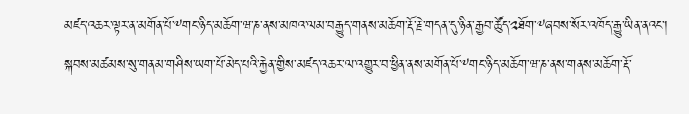མཛད་འཆར་ལྟར་ན་མགོན་པོ་༸གང་ཉིད་མཆོག་ཝ་ཎ་ནས་མཁའ་ལམ་བརྒྱུད་གནས་མཆོག་རྡོ་རྗེ་གདན་དུ་ཉིན་རྒྱབ་ཚོུད་༢ཐོག་༸ཞབས་སོར་འཁོད་རྒྱུ་ཡིན་ནའང་། སྐབས་མཚམས་སུ་གནམ་གཤིས་ཡག་པོ་མེད་པའི་རྐྱེན་གྱིས་མཛད་འཆར་ལ་འགྱུར་བ་ཕྱིན་ནས་མགོན་པོ་༸གང་ཉིད་མཆོག་ཝ་ཎ་ནས་གནས་མཆོག་རྡོ་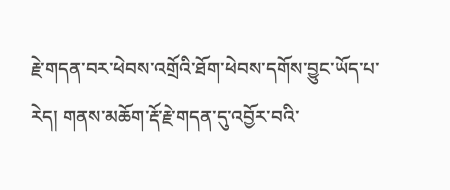རྗེ་གདན་བར་ཕེབས་འགྲོའི་ཐོག་ཕེབས་དགོས་བྱུང་ཡོད་པ་རེད། གནས་མཆོག་རྡོ་རྗེ་གདན་དུ་འབྱོར་བའི་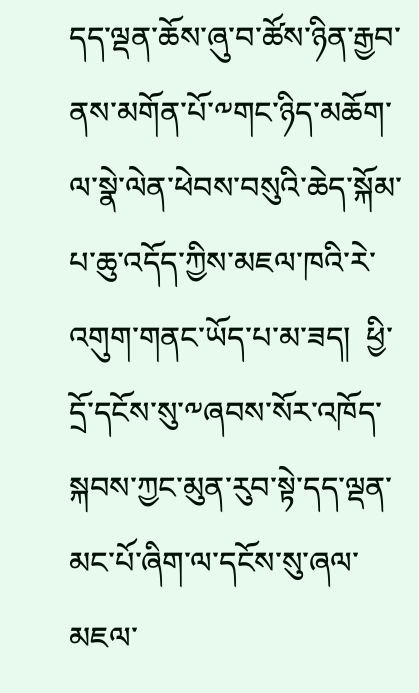དད་ལྡན་ཆོས་ཞུ་བ་ཚོས་ཉིན་རྒྱབ་ནས་མགོན་པོ་༸གང་ཉིད་མཆོག་ལ་སྣེ་ལེན་ཕེབས་བསུའི་ཆེད་སྐོམ་པ་ཆུ་འདོད་ཀྱིས་མཇལ་ཁའི་རེ་འགུག་གནང་ཡོད་པ་མ་ཟད།  ཕྱི་དྲོ་དངོས་སུ་༸ཞབས་སོར་འཁོད་སྐབས་ཀྱང་མུན་རུབ་སྟེ་དད་ལྡན་མང་པོ་ཞིག་ལ་དངོས་སུ་ཞལ་མཇལ་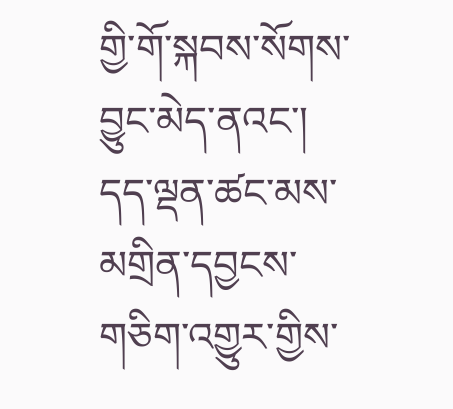གྱི་གོ་སྐབས་སོགས་བྱུང་མེད་ནའང་། དད་ལྡན་ཚང་མས་མགྲིན་དབྱངས་གཅིག་འགྱུར་གྱིས་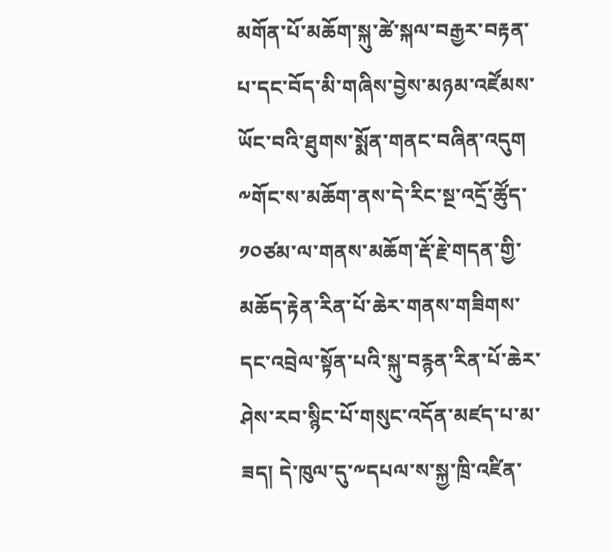མགོན་པོ་མཆོག་སྐུ་ཚེ་སྐལ་བརྒྱར་བརྟན་པ་དང་བོད་མི་གཞིས་བྱེས་མཉམ་འཛོམས་ཡོང་བའི་ཐུགས་སྨོན་གནང་བཞིན་འདུག
༸གོང་ས་མཆོག་ནས་དེ་རིང་སྔ་འདྲོ་ཚོུད་༡༠ཙམ་ལ་གནས་མཆོག་རྡོ་རྗེ་གདན་གྱི་མཆོད་རྟེན་རིན་པོ་ཆེར་གནས་གཟིགས་དང་འབྲེལ་སྟོན་པའི་སྐུ་བརྙན་རིན་པོ་ཆེར་ཤེས་རབ་སྙིང་པོ་གསུང་འདོན་མཛད་པ་མ་ཟད། དེ་ཁུལ་དུ་༸དཔལ་ས་སྐྱ་ཁྲི་འཛིན་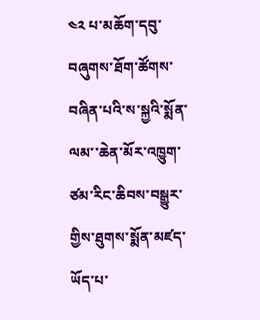༤༢ པ་མཆོག་དབུ་བཞུགས་ཐོག་ཚོགས་བཞིན་པའི་ས་སྐྱའི་སྨོན་ལམ་་ཆེན་མོར་འཁྱུག་ཙམ་རིང་ཆིབས་བསྒྱུར་གྱིས་ཐུགས་སྨོན་མཛད་ཡོད་པ་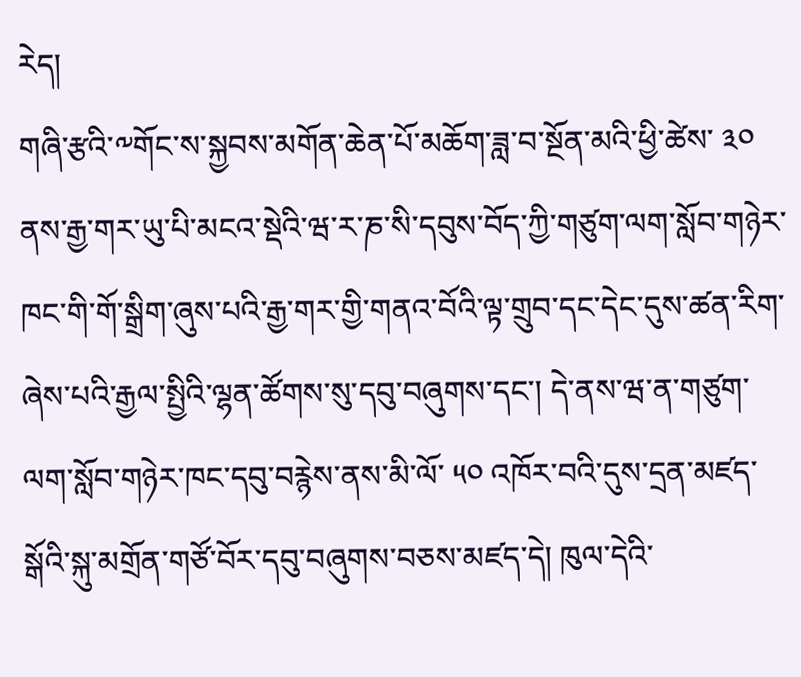རེད།
གཞི་རྩའི་༸གོང་ས་སྐྱབས་མགོན་ཆེན་པོ་མཆོག་ཟླ་བ་སྔོན་མའི་ཕྱི་ཚེས་ ༣༠ ནས་རྒྱ་གར་ཡུ་པི་མངའ་སྡེའི་ཝ་ར་ཎ་སི་དབུས་བོད་ཀྱི་གཙུག་ལག་སློབ་གཉེར་ཁང་གི་གོ་སྒྲིག་ཞུས་པའི་རྒྱ་གར་གྱི་གནའ་བོའི་ལྟ་གྲུབ་དང་དེང་དུས་ཚན་རིག་ཞེས་པའི་རྒྱལ་སྤྱིའི་ལྷན་ཚོགས་སུ་དབུ་བཞུགས་དང་། དེ་ནས་ཝ་ན་གཙུག་ལག་སློབ་གཉེར་ཁང་དབུ་བརྙེས་ནས་མི་ལོ་ ༥༠ འཁོར་བའི་དུས་དྲན་མཛད་སྒོའི་སྐུ་མགྲོན་གཙོ་བོར་དབུ་བཞུགས་བཅས་མཛད་དེ། ཁུལ་དེའི་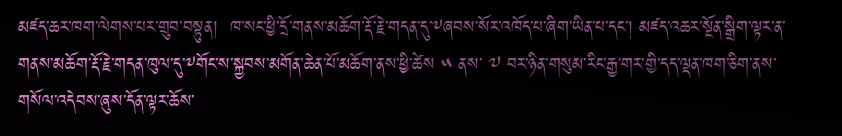མཛད་ཆར་ཁག་ལེགས་པར་གྲུབ་བསྟུན།  ཁ་སང་ཕྱི་དྲོ་གནས་མཆོག་རྡོ་རྗེ་གདན་དུ་༸ཞབས་སོར་འཁོད་པ་ཞིག་ཡིན་པ་དང་། མཛད་འཆར་སྔོན་སྒྲིག་ལྟར་ན་གནས་མཆོག་རྡོ་རྗེ་གདན་ཁུལ་དུ་༸གོང་ས་སྐྱབས་མགོན་ཆེན་པོ་མཆོག་ནས་ཕྱི་ཚེས ༥ ནས་ ༧ བར་ཉིན་གསུམ་རིང་རྒྱ་གར་གྱི་དད་ལྡན་ཁག་ཅིག་ནས་གསོལ་འདེབས་ཞུས་དོན་ལྟར་ཆོས་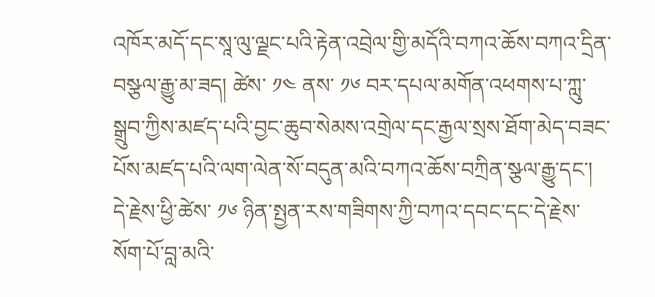འཁོར་མདོ་དང་སཱ་ལུ་ལྗང་པའི་རྟེན་འབྲེལ་གྱི་མདོའི་བཀའ་ཆོས་བཀའ་དྲིན་བསྩལ་རྒྱུ་མ་ཟད། ཚེས་ ༡༤ ནས་ ༡༦ བར་དཔལ་མགོན་འཕགས་པ་ཀླུ་སྒྲུབ་ཀྱིས་མཛད་པའི་བྱང་ཆུབ་སེམས་འགྲེལ་དང་རྒྱལ་སྲས་ཐོག་མེད་བཟང་པོས་མཛད་པའི་ལག་ལེན་སོ་བདུན་མའི་བཀའ་ཆོས་བཀྲིན་སྩལ་རྒྱུ་དང་། དེ་རྗེས་ཕྱི་ཚེས་ ༡༦ ཉིན་སྤྱན་རས་གཟིགས་ཀྱི་བཀའ་དབང་དང་དེ་རྗེས་སོག་པོ་བླ་མའི་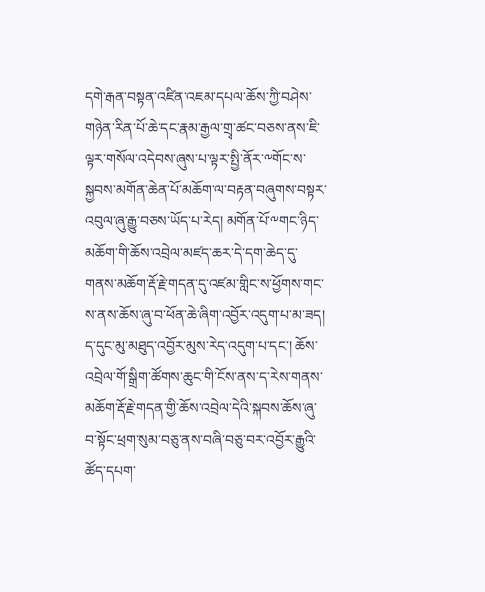དགེ་རྒན་བསྟན་འཛིན་འཇམ་དཔལ་ཆོས་ཀྱི་བཤེས་གཉེན་རིན་པོ་ཆེ་དང་རྣམ་རྒྱལ་གྲྭ་ཚང་བཅས་ནས་ཇི་ལྟར་གསོལ་འདེབས་ཞུས་པ་ལྟར་སྤྱི་ནོར་༸གོང་ས་སྐྱབས་མགོན་ཆེན་པོ་མཆོག་ལ་བརྟན་བཞུགས་བསྟར་འབུལ་ཞུ་རྒྱུ་བཅས་ཡོད་པ་རེད། མགོན་པོ་༸གང་ཉིད་མཆོག་གི་ཆོས་འབྲེལ་མཛད་ཆར་དེ་དག་ཆེད་དུ་གནས་མཆོག་རྡོ་རྗེ་གདན་དུ་འཛམ་གླིང་ས་ཕྱོགས་གང་ས་ནས་ཆོས་ཞུ་བ་ཕོན་ཆེ་ཞིག་འབྱོར་འདུག་པ་མ་ཟད། ད་དུང་མུ་མཐུད་འབྱོར་མུས་རེད་འདུག་པ་དང་། ཆོས་འབྲེལ་གོ་སྒྲིག་ཚོགས་ཆུང་གི་ངོས་ནས་ད་རེས་གནས་མཆོག་རྡོ་རྗེ་གདན་གྱི་ཆོས་འབྲེལ་དེའི་སྐབས་ཆོས་ཞུ་བ་སྟོང་ཕྲག་སུམ་བཅུ་ནས་བཞི་བཅུ་བར་འབྱོར་རྒྱུའི་ཚོད་དཔག་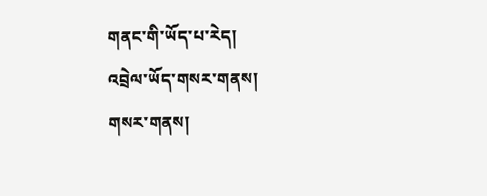གནང་གི་ཡོད་པ་རེད།
འབྲེལ་ཡོད་གསར་གནས།
གསར་གནས།